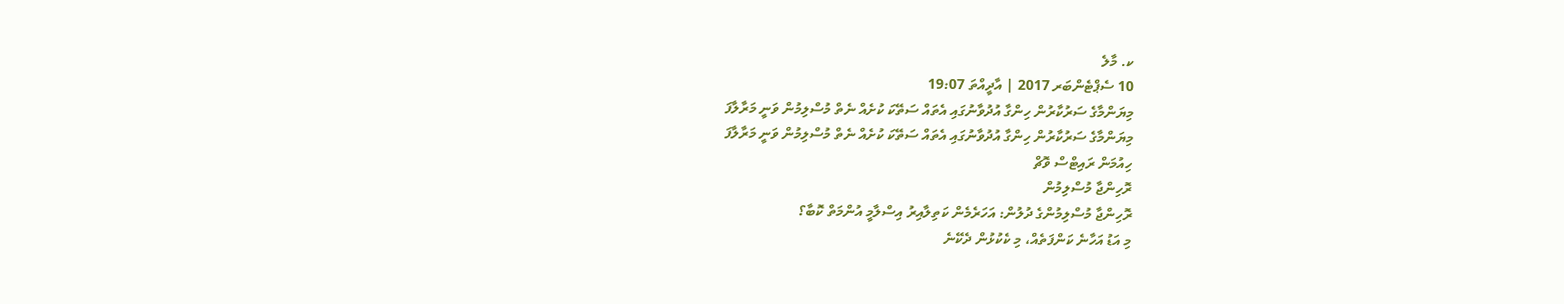ކ. މާލެ
10 ސެޕްޓެންބަރ 2017 | އާދީއްތަ 19:07
މިޔަންމާގެ ސަރުކާރުން ހިންގާ އުދުވާނުގައި އެތައް ސަތޭކަ ކުށެއް ނެތް މުސްލިމުން ވަނީ މަރާލާފަ
މިޔަންމާގެ ސަރުކާރުން ހިންގާ އުދުވާނުގައި އެތައް ސަތޭކަ ކުށެއް ނެތް މުސްލިމުން ވަނީ މަރާލާފަ
ހިއުމަން ރައިޓްސް ވޮޗް
ރޮހިންޖާ މުސްލިމުން
ރޮހިންޖާ މުސްލިމުންގެ ދުލުން: އަހަރެމެން ކަތިލާއިރު އިސްލާމީ އުންމަތް ކޮބާ؟
މި އަޑު އަހާނެ ކަންފަތެއް، މި ކެކުޅުން ދެކޭނެ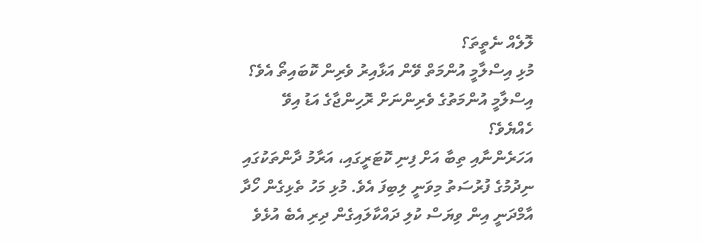ލޮލެއް ނެތީތަ؟
މުޅި އިސްލާމީ އުންމަތް ވޭން އަޅާއިރު ވެރިން ކޮބައިތޯ އެވެ؟
އިސްލާމީ އުންމަތުގެ ވެރިންނަށް ރޮހިންޖާގެ އަޑު އިވޭ ހެއްޔެވެ؟
އަހަރެންނާއި ތިބާ އަށް ފިނި ކޮޓަރީގައި، އަރާމު ދާންތަކުގައި ނިދުމުގެ ފުރުސަތު މިވަނީ ލިބިފަ އެވެ. މުޅި މަހު ތެޅިގެން ހޯދާ އާމްދަނީ އިން ވިޔަސް ކުލި ދައްކާލައިގެން ދިރި އެބެ އުޅެވެ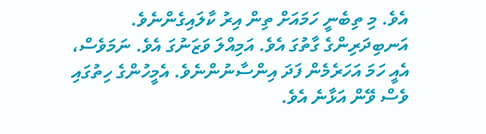އެވެ. މި ތިބެނީ ހަމައަށް ތިން އިރު ކާލައިގެންނެވެ. އަނބިދަރިންގެ ގާތުގަ އެވެ. އަމިއްލަ ވަޒަނުގަ އެވެ. ނަމަވެސް، އެއީ ހަމަ އަހަރެމެން ފަދަ އިންސާނުންނެވެ. އެމީހުންގެ ހިތުގައި ވެސް ވޭން އަޅާނެ އެވެ.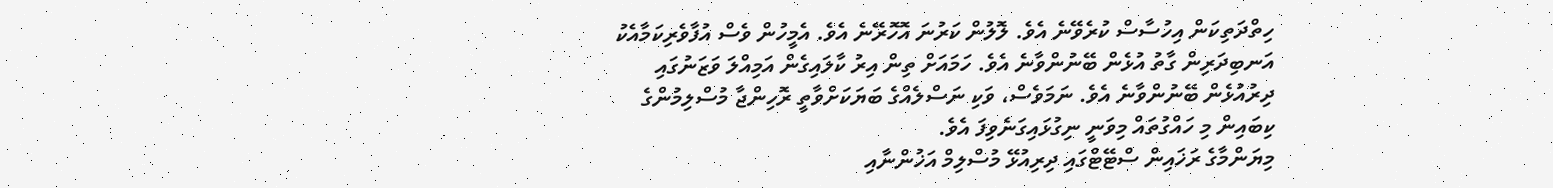ހިތްދަތިކަން އިހުސާސް ކުރެވޭނެ އެވެ. ލޮލުން ކަރުނަ އޮހޮރޭނެ އެވެ. އެމީހުން ވެސް އުފާވެރިކަމާއެކު އަނބިދަރިން ގާތު އުޅެން ބޭނުންވާނެ އެވެ. ހަމައަށް ތިން އިރު ކާލައިގެން އަމިއްލަ ވަޒަނުގައި ދިރުއުޅެން ބޭނުންވާނެ އެވެ. ނަމަވެސް، ވަކި ނަސްލެއްގެ ބަޔަކަށްވާތީ ރޮހިންޖާ މުސްލިމުންގެ ކިބައިން މި ހައްގުތައް މިވަނީ ނިގުޅައިގަނެވިފަ އެވެ.
މިޔަންމާގެ ރަޚައިން ސްޓޭޓްގައި ދިރިއުޅޭ މުސްލިމް އަޚުންނާއި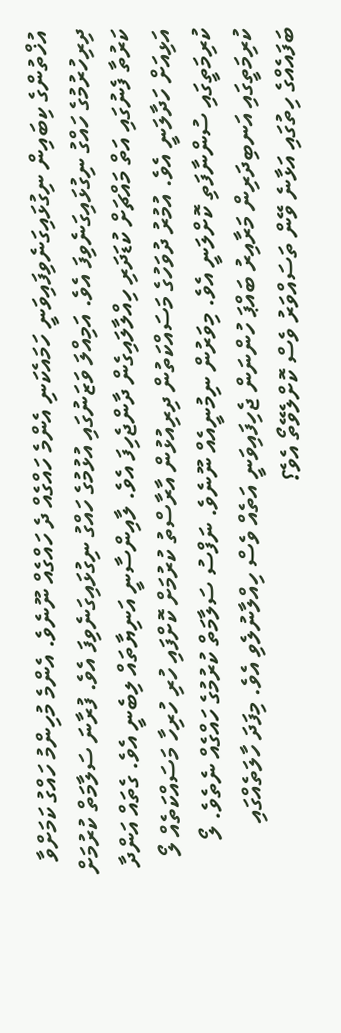އުޚްތުންގެ ކިބައިން ނިގުޅައިގަނެވިފައިވަނީ ހަމައެކަނި އެންމެ ހައްގެއް ދެ ހައްގެއް ނޫނެވެ. އެންމެ މުހިންމު ހައްގު ކަމަށްވާ ދިރިހުރުމުގެ ހައްގު ނިގުޅައިގަނެވިފަ އެވެ. އަމިއްލަ ވަޒަނުގައި އުޅުމުގެ ހައްގު ނިގުޅައިގަނެވިފަ އެވެ. ފުރާނަ ސަލާމަތް ކުރުމަށް ކަރުތާ ފެނުގައި އަތް މައްޗަށް ކުޑަދަރި ހިއްލާލައިގެން ދާންޖެހިފަ އެވެ. ލާއިންސާނީ އަނިޔާތައް ލިބެނީ އެވެ. ގެތައް އަންދާ އަޅިއަށް ހަދާލަނީ އެވެ. އުމުރު ދުވަހުގެ މަސައްކަތުން ދިރިއުޅުން އާރާސްތު ކުރުމަށް ކޮށްފައި ހުރި ހުރިހާ މަސައްކަތެއް ލޯ ކުރިމަތީގައި ސުންނާފަތި ކޮށްލަނީ އެވެ. މިވަރުން ނިމުނީއެއް ނޫނެވެ. ނަފްސު ސަލާމަތް ކުރުމުގެ ހައްގެއް ނެތެވެ. ލޯ ކުރިމަތީގައި އަނބިދަރިން މަރާއިރު ބައްޕަ ހުންނަން ޖެހިފައިވަނީ އަތެއް ވެސް ހިއްލާނުލެވި އެވެ. މިފަދަ ހާލަތެއްގައި ބަފައެއްގެ ހިތުގައި އަޅާނެ ވޭން ތަސައްވަރު ވެސް ކޮށްލެވޭތޯ އެވެ؟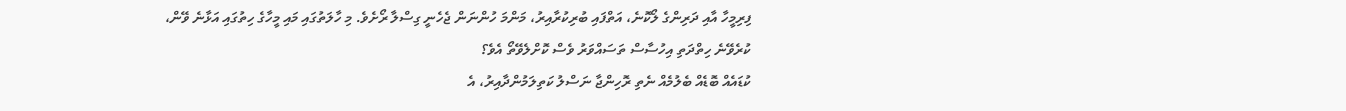ފިރިމީހާ އާއި ދަރިންގެ ލޯކޮނެ، އަތްފައި ބުރިކުރާއިރު، މަންމަ ހުންނަން ޖެހެނީ ގިސްލާ ރޯށެވެ. މި ހާލަތުގައި މައި މީހާގެ ހިތުގައި އަޅާނެ ވޭން، ކުރެވޭނެ ހިތްދަތި އިހުސާސް ތަސައްވަރު ވެސް ކޮށްލެވޭތޯ އެވެ؟
ކުޑައެއް ބޮޑެއް ބެލުމެއް ނެތި ރޮހިންޖާ ނަސްލު ކަތިލަމުންދާއިރު، އެ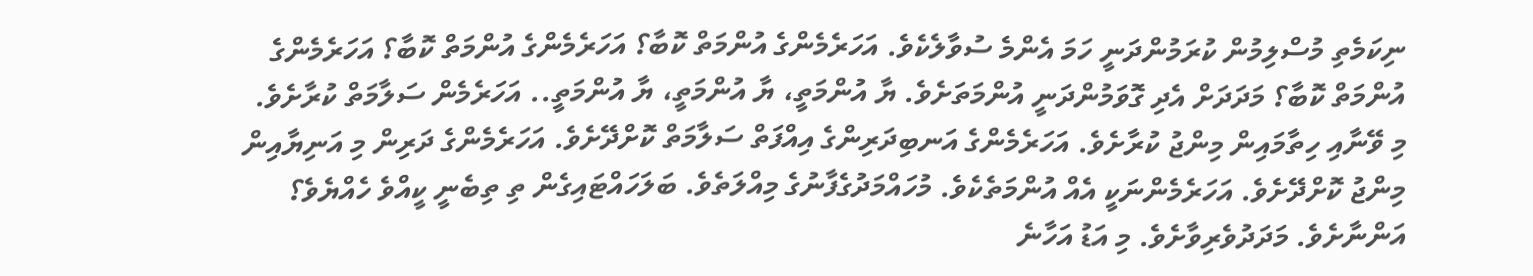ނިކަމެތި މުސްލިމުން ކުރަމުންދަނީ ހަމަ އެންމެ ސުވާލެކެވެ. އަހަރެމެންގެ އުންމަތް ކޮބާ؟ އަހަރެމެންގެ އުންމަތް ކޮބާ؟ އަހަރެމެންގެ އުންމަތް ކޮބާ؟ މަދަދަށް އެދި ގޮވަމުންދަނީ އުންމަތަށެވެ. ޔާ އުންމަތީ، ޔާ އުންމަތީ، ޔާ އުންމަތީ.. އަހަރެމެން ސަލާމަތް ކުރާށެވެ. މި ވޭނާއި ހިތާމައިން މިންޖު ކުރާށެވެ. އަހަރެމެންގެ އަނބިދަރިންގެ އިއްފަތް ސަލާމަތް ކޮށްދޭށެވެ. އަހަރެމެންގެ ދަރިން މި އަނިޔާއިން މިންޖު ކޮށްދޭށެވެ. އަހަރެމެންނަކީ އެއް އުންމަތެކެވެ. މުހައްމަދުގެފާނުގެ މިއްލަތެވެ. ބަލަހައްޓައިގެން ތި ތިބެނީ ކީއްވެ ހެއްޔެވެ؟ އަންނާށެވެ. މަދަދުވެރިވާށެވެ. މި އަޑު އަހާނެ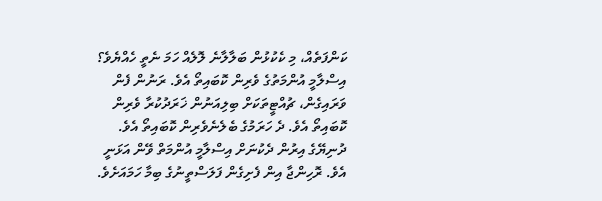ކަންފަތެއް، މި ކެކުޅުން ބަލާލާނެ ލޮލެއް ހަމަ ނެތީ ހެއްޔެވެ؟
އިސްލާމީ އުންމަތުގެ ވެރިން ކޮބައިތޯ އެވެ. ރަނުން ފެން ވަރައިގެން، ޗުއްޓީތަކަށް ބިލިއަނުން ޚަރަދުކުރާ ވެރިން ކޮބައިތޯ އެވެ. ދެ ހަރަމުގެ ބެލެނެވެރިން ކޮބައިތޯ އެވެ. ދުނިޔޭގެ އިރުން ދެކުނަށް އިސްލާމީ އުންމަތް ވޭން އަޅަނީ އެވެ. ރޮހިންޖާ އިން ފެށިގެން ފަލަސްތީނުގެ ބިމާ ހަމައަށެވެ.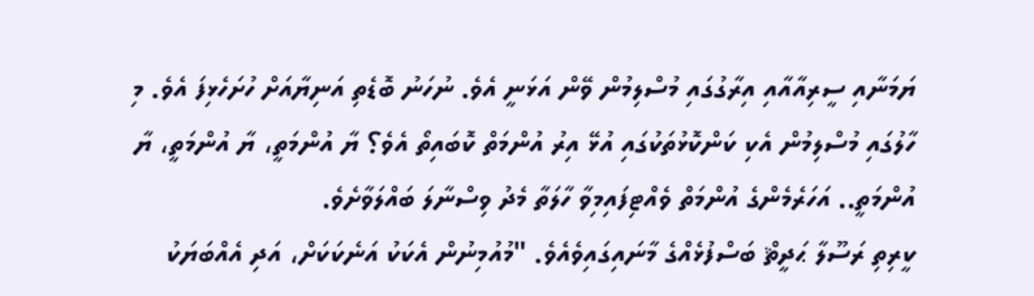ޔަމަނާއި ސީރިއާއާއި އިރާގުގައި މުސްލިމުން ވޭން އަޅަނީ އެވެ. ނުހަނު ބޮޑެތި އަނިޔާއަށް ހުށަހެޅިފަ އެވެ. މި ހާލުގައި މުސްލިމުން އެކި ކަންކޮޅުތަކުގައި އުޅޭ އިރު އުންމަތް ކޮބައިތޯ އެވެ؟ ޔާ އުންމަތީ، ޔާ އުންމަތީ، ޔާ އުންމަތީ.. އަހަރެމެންގެ އުންމަތް ވެއްޓިފައިމިވާ ހާލަތާ މެދު ވިސްނާލަ ބައްލަވާށެވެ.
ކީރިތި ރަސޫލާ ޙަދީޘް ބަސްފުޅެއްގެ މާނައިގައިވެއެވެ. "މުއުމިނުން އެކަކު އަނެކަކަށް، އަދި އެއްބަޔަކު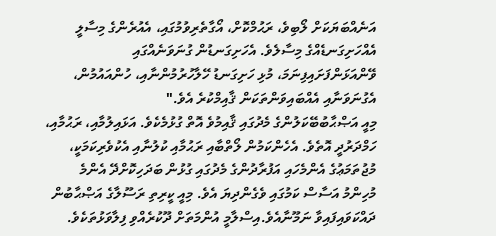އަނެއްބަޔަކަށް ލޯބިވެ، ރަޙުމްކޮށް، އޯގާތެރިވުމުގައި، އެއުރެންގެ މިސާލީ އެއްހަށިގަނޑެއްގެ މިސާލެވެ. އެހަށިގަނޑުން ގުނަވަނެއްގައި ވޭންއަޅަންފަށައިފިނަމަ، މުޅި ހަށިގަނޑު ހޭލާހުރުމުންނާއި، ހުންއައުމުން، އެގުނަވަނާއި އެއްބައިވަންތަކަން ޤާއިމްކުރެ އެވެ."
މިއީ އަޞްޙާބުބޭކަލުންގެ މެދުގައި ޤާއިމުވެ އޮތް ގުޅުމެކެވެ. އަޅައިލުމާއި، ރަޙުމާއި، ހަމްދަރުދީ އޮތެވެ. އެހެންކަމުން ލޯތްބާއި ރަޙުމާއި ކުލުނާއި އެކުވެރިކަމަކީ، މުޖުތަމަޢުގެ އެންމެހައި އަފުރާދުންގެ މެދުގައި ގުޅުން ބަދަހިކޮށްދޭ އެންމެ މުހިންމު އަސާސް ކަމުގައި ވެގެންދިޔަ އެވެ. މިއީ ކީރިތި ރަސޫލާގެ އަޞްޙާބުން ދައްކަވައިފައިވާ ނަމޫނާއެވެ.އިސްލާމީ އުންމަތަށް ދޫކުރެއްވި ފިލާވަޅުތަކެވެ.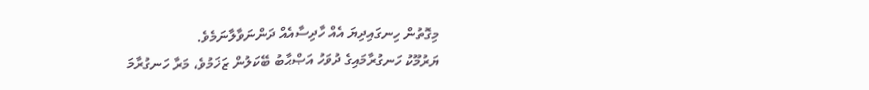މިގޮތުން ހިނގައިދިޔަ އެއް ހާދިސާއެއް ދަންނަވާލާނަމެވެ.
ޔަރުމޫކު ހަނގުރާމައިގެ ދުވަހު އަޞްޙާބު ބޭކަލުން ޒަޚަމުވެ، މަރާ ހަނގުރާމަ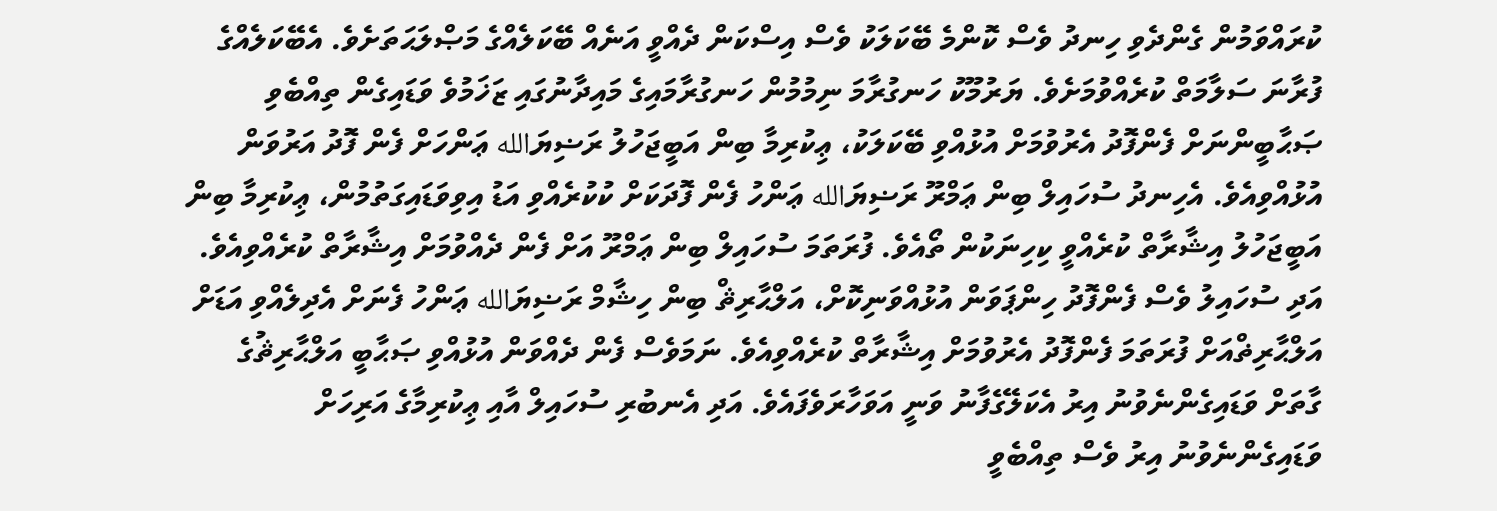ކުރައްވަމުން ގެންދެވި ހިނދު ވެސް ކޮންމެ ބޭކަލަކު ވެސް އިސްކަން ދެއްވީ އަނެއް ބޭކަލެއްގެ މަޞްލަޙަތަށެވެ. އެބޭކަލެއްގެ ފުރާނަ ސަލާމަތް ކުރެއްވުމަށެވެ. ޔަރުމޫކު ހަނގުރާމަ ނިމުމުން ހަނގުރާމައިގެ މައިދާނުގައި ޒަޚަމުވެ ވަޑައިގެން ތިއްބެވި ޞަޙާބީންނަށް ފެންފޮދު އެރުވުމަށް އުޅުއްވި ބޭކަލަކު، ޢިކުރިމާ ބިން އަބީޖަހުލު ރަޟިޔަالله ޢަންހަށް ފެން ފޮދު އަރުވަން އުޅުއްވިއެވެ. އެހިނދު ސުހައިލް ބިން ޢަމްރޫ ރަޟިޔަالله ޢަންހު ފެން ފޮދަކަށް ކުކުރެއްވި އަޑު އިވިވަޑައިގަތުމުން، ޢިކުރިމާ ބިން އަބީޖަހުލު އިޝާރާތް ކުރެއްވީ ކިހިނަކުން ތޯއެވެ. ފުރަތަމަ ސުހައިލް ބިން ޢަމްރޫ އަށް ފެން ދެއްވުމަށް އިޝާރާތް ކުރެއްވިއެވެ. އަދި ސުހައިލު ވެސް ފެންފޮދު ހިންޕަވަން އުޅުއްވަނިކޮށް، އަލްޙާރިޘް ބިން ހިޝާމް ރަޟިޔަالله ޢަންހު ފެނަށް އެދިލެއްވި އަޑަށް އަލްޙާރިޡްއަށް ފުރަތަމަ ފެންފޮދު އެރުވުމަށް އިޝާރާތް ކުރެއްވިއެވެ. ނަމަވެސް ފެން ދެއްވަން އުޅުއްވި ޞަޙާބީ އަލްޙާރިޘުގެ ގާތަށް ވަޑައިގެންނެވުނު އިރު އެކަލޭގެފާނު ވަނީ އަވަހާރަވެފައެވެ. އަދި އެނބުރި ސުހައިލް އާއި ޢިކުރިމާގެ އަރިހަށް ވަޑައިގެންނެވުނު އިރު ވެސް ތިއްބެވީ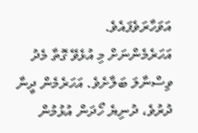އަވަހާރަވެފައެވެ.
އަހަރެމެންނަށް މި އުޅެވޭ ގޮތާ މެދު ވިސްނާލަ ބަލާށެވެ. އަހަރެމެން ދީނާ ދުރުވެ، ދުނިޔެ ހޯދަން އުޅުމުން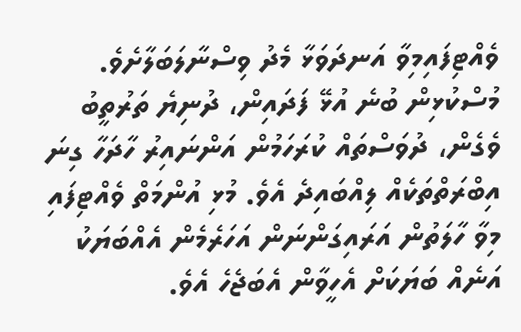ވެއްޓިފައިމިވާ އަނދަވަޅާ މެދު ވިސްނާލަބަލާށެވެ. މުސްކުޅިން ބުނެ އުޅޭ ފަދައިން، ދުނިޔެ ތަރުތީބު ވެގެން، ދުވަސްތައް ކުރަހަމުން އަންނައިރު ހާދަހާ ގިނަ އިބްރަތްތަކެއް ލިއްބައިދެ އެވެ. މުޅި އުންމަތް ވެއްޓިފައި މިވާ ހާލަތުން އަރައިގަންނަން އަހަރެމެން އެއްބަޔަކު އަނެއް ބަޔަކަށް އެހީވާން އެބަޖެހެ އެވެ.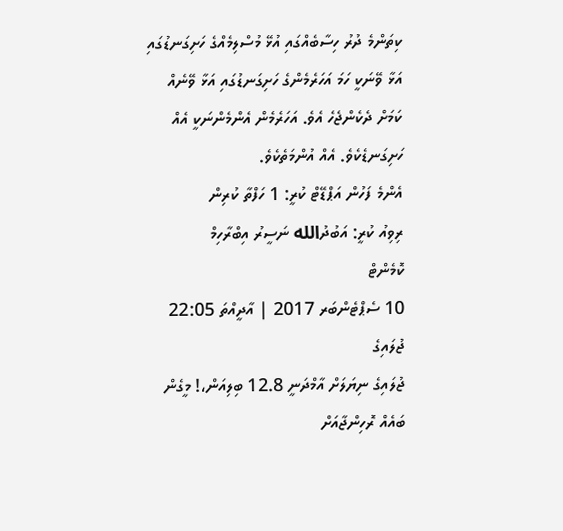ކިތަންމެ ދުރު ހިސާބެއްގައި އުޅޭ މުސްލިމެއްގެ ހަށިގަނޑުގައި އަޅާ ވޭނަކީ ހަމަ އަހަރެމެންގެ ހަށިގަނޑުގައި އަޅާ ވޭނެއް ކަމަށް ދެކެންޖެހެ އެވެ. އަހަރެމެން އެންމެންނަކީ އެއް ހަށިގަނޑެކެވެ. އެއް އުންމަތެކެވެ.
އެންމެ ފަހުން އަޕްޑޭޓް ކުރީ: 1 ހަފްތާ ކުރިން
ރިވިއު ކުރީ: އަބުދުالله ނަސީރު އިބްރާހިމް
ކޮމެންޓް
10 ސެޕްޓެންބަރ 2017 | އާދީއްތަ 22:05
ޖުލައިގެ
ޖުލައިގެ ނިޔަލަށް އާމްދަނީ 12.8 ބިލިއަން،! މީގެން ބައެއް ރޮހިންޖާއަށް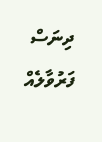ދިނަސް ފަރުވާލެއް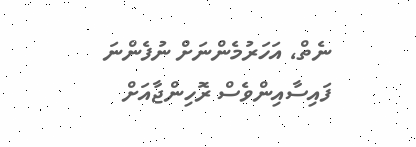ނެތް، އަހަރުމެންނަށް ނުފެންނަ ފައިސާއިންވެސް ރޮހިންޖާއަށް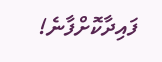ފައިދާކޮށްފާނެ!